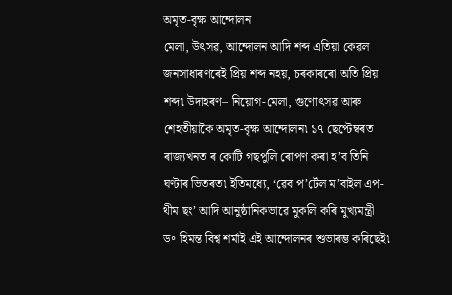অমৃত-বৃক্ষ আন্দোলন
মেলা, উৎসৱ, আন্দোলন আদি শব্দ এতিয়া কেৱল জনসাধাৰণৰেই প্ৰিয় শব্দ নহয়, চৰকাৰৰো অতি প্ৰিয় শব্দ৷ উদাহৰণ– নিয়োগ-মেলা, গুণোৎসৱ আৰু শেহতীয়াকৈ অমৃত-বৃক্ষ আন্দোলন৷ ১৭ ছেপ্টেম্বৰত ৰাজ্যখনত ৰ কোটি গছপুলি ৰোপণ কৰা হ’ব তিনি ঘণ্টাৰ ভিতৰত৷ ইতিমধ্যে, ‘ৱেব প’ৰ্টেল ম’বাইল এপ-থীম ছং’ আদি আনুষ্ঠানিকভাৱে মুকলি কৰি মুখ্যমন্ত্ৰী ড॰ হিমন্ত বিশ্ব শৰ্মাই এই আন্দোলনৰ শুভাৰম্ভ কৰিছেই৷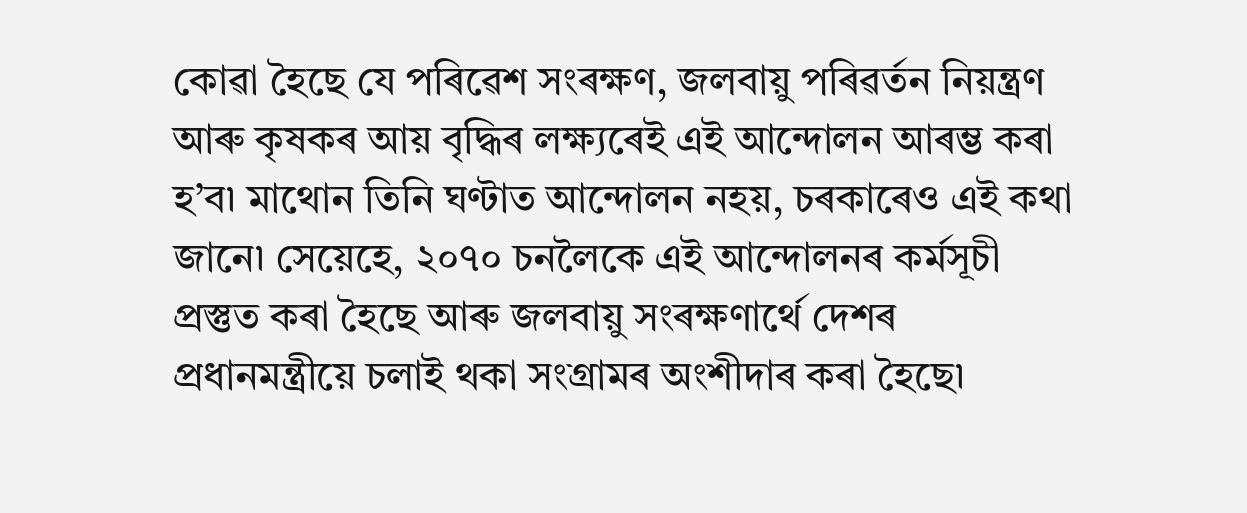কোৱা হৈছে যে পৰিৱেশ সংৰক্ষণ, জলবায়ু পৰিৱৰ্তন নিয়ন্ত্ৰণ আৰু কৃষকৰ আয় বৃদ্ধিৰ লক্ষ্যৰেই এই আন্দোলন আৰম্ভ কৰা হ’ব৷ মাথোন তিনি ঘণ্টাত আন্দোলন নহয়, চৰকাৰেও এই কথা জানে৷ সেয়েহে, ২০৭০ চনলৈকে এই আন্দোলনৰ কৰ্মসূচী প্ৰস্তুত কৰা হৈছে আৰু জলবায়ু সংৰক্ষণাৰ্থে দেশৰ প্ৰধানমন্ত্ৰীয়ে চলাই থকা সংগ্ৰামৰ অংশীদাৰ কৰা হৈছে৷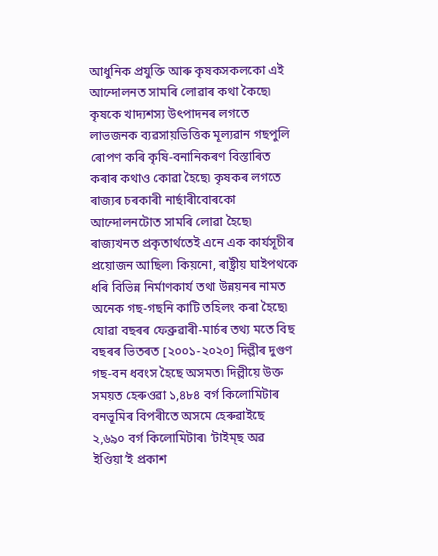আধুনিক প্ৰযুক্তি আৰু কৃষকসকলকো এই আন্দোলনত সামৰি লোৱাৰ কথা কৈছে৷ কৃষকে খাদ্যশস্য উৎপাদনৰ লগতে লাভজনক ব্যৱসায়ভিত্তিক মূল্যৱান গছপুলি ৰোপণ কৰি কৃষি-বনানিকৰণ বিস্তাৰিত কৰাৰ কথাও কোৱা হৈছে৷ কৃষকৰ লগতে ৰাজ্যৰ চৰকাৰী নাৰ্ছাৰীবোৰকো আন্দোলনটোত সামৰি লোৱা হৈছে৷ ৰাজ্যখনত প্ৰকৃতাৰ্থতেই এনে এক কাৰ্যসূচীৰ প্ৰয়োজন আছিল৷ কিয়নো, ৰাষ্ট্ৰীয় ঘাইপথকে ধৰি বিভিন্ন নিৰ্মাণকাৰ্য তথা উন্নয়নৰ নামত অনেক গছ-গছনি কাটি তহিলং কৰা হৈছে৷ যোৱা বছৰৰ ফেব্ৰুৱাৰী-মাৰ্চৰ তথ্য মতে বিছ বছৰৰ ভিতৰত [২০০১-২০২০] দিল্লীৰ দুগুণ গছ-বন ধবংস হৈছে অসমত৷ দিল্লীয়ে উক্ত সময়ত হেৰুওৱা ১,৪৮৪ বৰ্গ কিলোমিটাৰ বনভূমিৰ বিপৰীতে অসমে হেৰুৱাইছে ২,৬৯০ বৰ্গ কিলোমিটাৰ৷ ‘টাইম্ছ অৱ ইণ্ডিয়া’ই প্ৰকাশ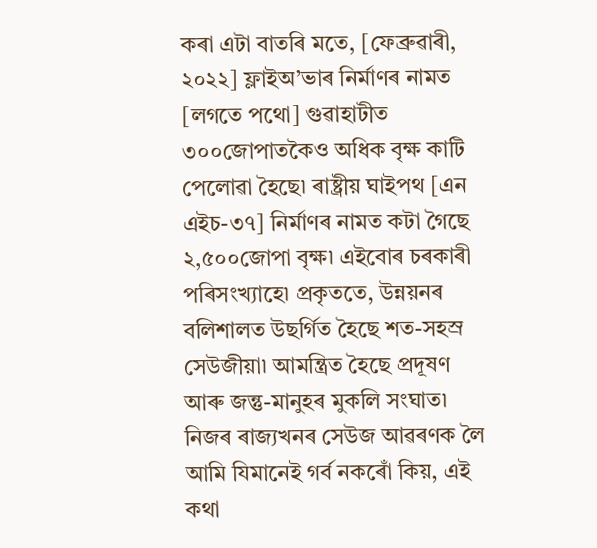কৰা এটা বাতৰি মতে, [ফেব্ৰুৱাৰী, ২০২২] ফ্লাইঅ’ভাৰ নিৰ্মাণৰ নামত [লগতে পথো] গুৱাহাটীত ৩০০জোপাতকৈও অধিক বৃক্ষ কাটি পেলোৱা হৈছে৷ ৰাষ্ট্ৰীয় ঘাইপথ [এন এইচ-৩৭] নিৰ্মাণৰ নামত কটা গৈছে ২,৫০০জোপা বৃক্ষ৷ এইবোৰ চৰকাৰী পৰিসংখ্যাহে৷ প্ৰকৃততে, উন্নয়নৰ বলিশালত উছৰ্গিত হৈছে শত-সহস্ৰ সেউজীয়া৷ আমন্ত্ৰিত হৈছে প্ৰদূষণ আৰু জন্তু-মানুহৰ মুকলি সংঘাত৷ নিজৰ ৰাজ্যখনৰ সেউজ আৱৰণক লৈ আমি যিমানেই গৰ্ব নকৰোঁ কিয়, এই কথা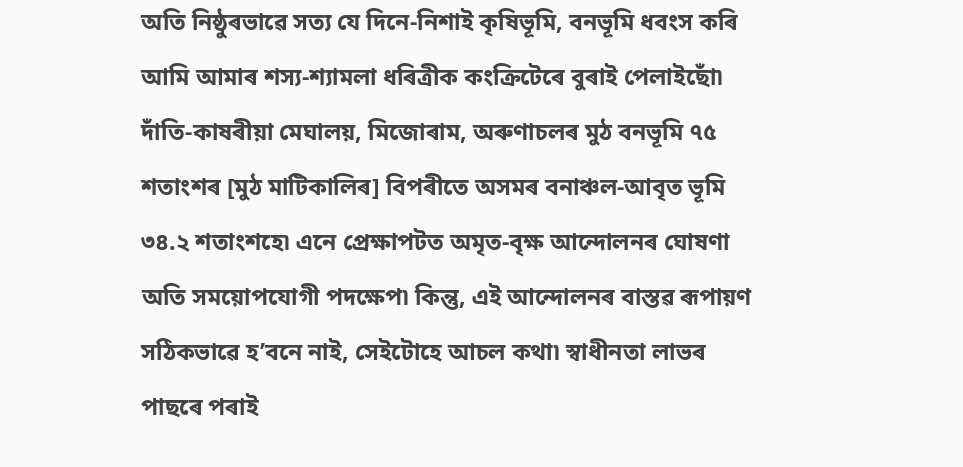অতি নিষ্ঠুৰভাৱে সত্য যে দিনে-নিশাই কৃষিভূমি, বনভূমি ধবংস কৰি আমি আমাৰ শস্য-শ্যামলা ধৰিত্ৰীক কংক্ৰিটেৰে বুৰাই পেলাইছোঁ৷ দাঁতি-কাষৰীয়া মেঘালয়, মিজোৰাম, অৰুণাচলৰ মুঠ বনভূমি ৭৫ শতাংশৰ [মুঠ মাটিকালিৰ] বিপৰীতে অসমৰ বনাঞ্চল-আবৃত ভূমি ৩৪.২ শতাংশহে৷ এনে প্ৰেক্ষাপটত অমৃত-বৃক্ষ আন্দোলনৰ ঘোষণা অতি সময়োপযোগী পদক্ষেপ৷ কিন্তু, এই আন্দোলনৰ বাস্তৱ ৰূপায়ণ সঠিকভাৱে হ’বনে নাই, সেইটোহে আচল কথা৷ স্বাধীনতা লাভৰ পাছৰে পৰাই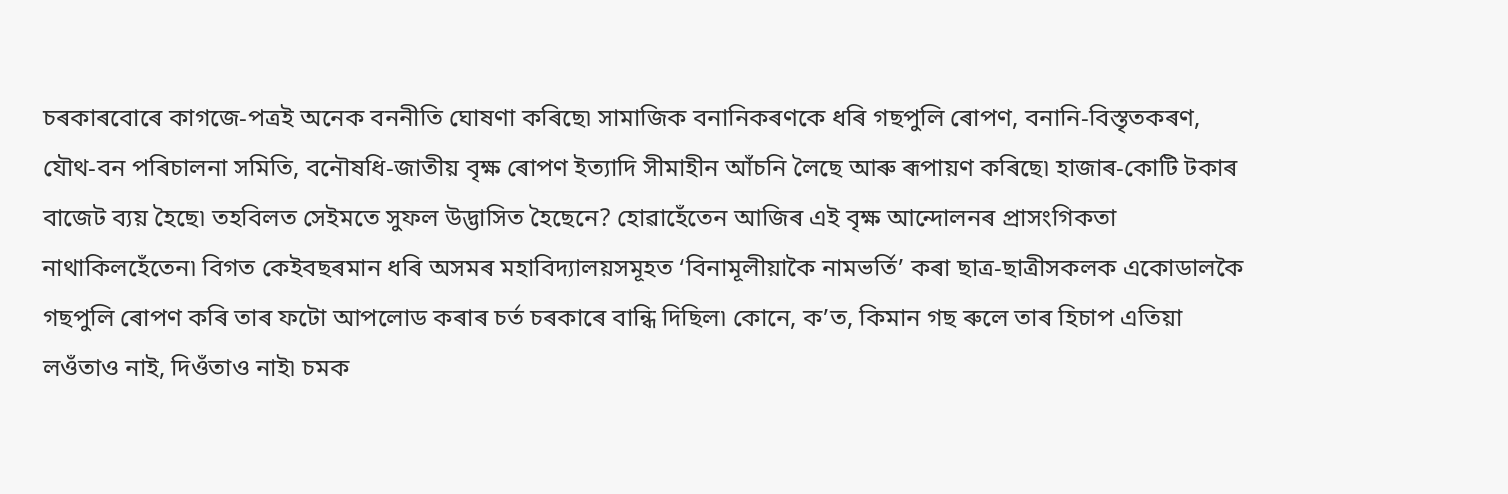চৰকাৰবোৰে কাগজে-পত্ৰই অনেক বননীতি ঘোষণা কৰিছে৷ সামাজিক বনানিকৰণকে ধৰি গছপুলি ৰোপণ, বনানি-বিস্তৃতকৰণ, যৌথ-বন পৰিচালনা সমিতি, বনৌষধি-জাতীয় বৃক্ষ ৰোপণ ইত্যাদি সীমাহীন আঁচনি লৈছে আৰু ৰূপায়ণ কৰিছে৷ হাজাৰ-কোটি টকাৰ বাজেট ব্যয় হৈছে৷ তহবিলত সেইমতে সুফল উদ্ভাসিত হৈছেনে? হোৱাহেঁতেন আজিৰ এই বৃক্ষ আন্দোলনৰ প্ৰাসংগিকতা নাথাকিলহেঁতেন৷ বিগত কেইবছৰমান ধৰি অসমৰ মহাবিদ্যালয়সমূহত ‘বিনামূলীয়াকৈ নামভৰ্তি’ কৰা ছাত্ৰ-ছাত্ৰীসকলক একোডালকৈ গছপুলি ৰোপণ কৰি তাৰ ফটো আপলোড কৰাৰ চৰ্ত চৰকাৰে বান্ধি দিছিল৷ কোনে, ক’ত, কিমান গছ ৰুলে তাৰ হিচাপ এতিয়া লওঁতাও নাই, দিওঁতাও নাই৷ চমক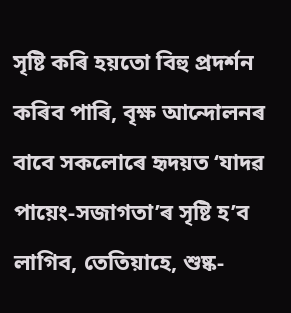সৃষ্টি কৰি হয়তো বিহু প্ৰদৰ্শন কৰিব পাৰি, বৃক্ষ আন্দোলনৰ বাবে সকলোৰে হৃদয়ত ‘যাদৱ পায়েং-সজাগতা’ৰ সৃষ্টি হ’ব লাগিব, তেতিয়াহে, শুষ্ক-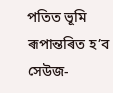পতিত ভূমি ৰূপান্তৰিত হ’ব সেউজ-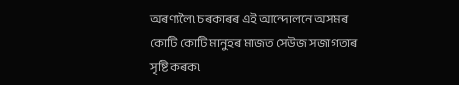অৰণ্যলৈ৷ চৰকাৰৰ এই আন্দোলনে অসমৰ কোটি কোটি মানুহৰ মাজত সেউজ সজাগতাৰ সৃষ্টি কৰক৷